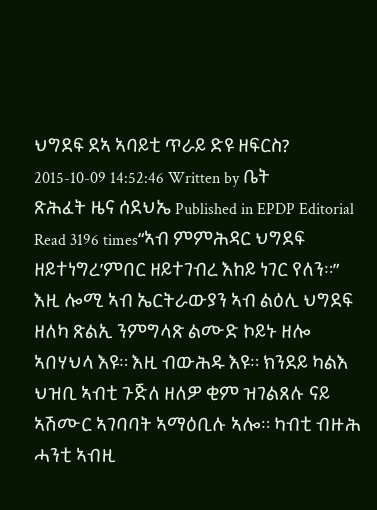ህግደፍ ደኣ ኣባይቲ ጥራይ ድዩ ዘፍርስ?
2015-10-09 14:52:46 Written by ቤት ጽሕፈት ዜና ሰደህኤ Published in EPDP Editorial Read 3196 times“ኣብ ምምሕዳር ህግደፍ ዘይተነግረ’ምበር ዘይተገብረ እከይ ነገር የለን።” እዚ ሎሚ ኣብ ኤርትራውያን ኣብ ልዕሊ ህግደፍ ዘለካ ጽልኢ ንምግላጽ ልሙድ ኮይኑ ዘሎ ኣበሃህላ እዩ። እዚ ብውሕዱ እዩ። ክንደይ ካልእ ህዝቢ ኣብቲ ጉጅለ ዘለዎ ቂም ዝገልጸሉ ናይ ኣሽሙር ኣገባባት ኣማዕቢሉ ኣሎ። ካብቲ ብዙሕ ሓንቲ ኣብዚ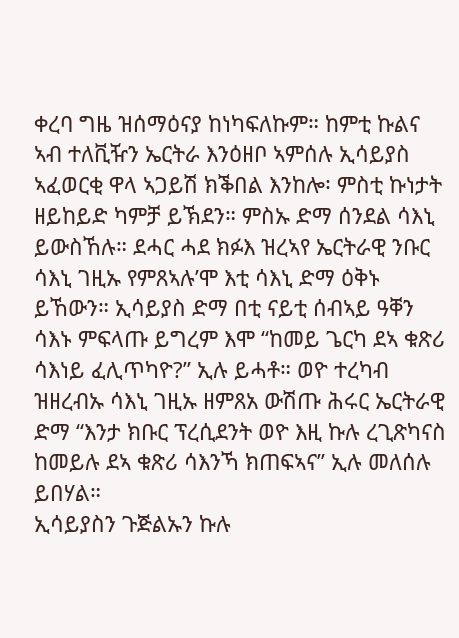ቀረባ ግዜ ዝሰማዕናያ ከነካፍለኩም። ከምቲ ኩልና ኣብ ተለቪዥን ኤርትራ እንዕዘቦ ኣምሰሉ ኢሳይያስ ኣፈወርቂ ዋላ ኣጋይሽ ክቕበል እንከሎ፡ ምስቲ ኩነታት ዘይከይድ ካምቻ ይኽደን። ምስኡ ድማ ሰንደል ሳእኒ ይውስኸሉ። ደሓር ሓደ ክፉእ ዝረኣየ ኤርትራዊ ንቡር ሳእኒ ገዚኡ የምጸኣሉ’ሞ እቲ ሳእኒ ድማ ዕቅኑ ይኸውን። ኢሳይያስ ድማ በቲ ናይቲ ሰብኣይ ዓቐን ሳእኑ ምፍላጡ ይግረም እሞ “ከመይ ጌርካ ደኣ ቁጽሪ ሳእነይ ፈሊጥካዮ?” ኢሉ ይሓቶ። ወዮ ተረካብ ዝዘረብኡ ሳእኒ ገዚኡ ዘምጸአ ውሽጡ ሕሩር ኤርትራዊ ድማ “እንታ ክቡር ፕረሲደንት ወዮ እዚ ኩሉ ረጊጽካናስ ከመይሉ ደኣ ቁጽሪ ሳእንኻ ክጠፍኣና” ኢሉ መለሰሉ ይበሃል።
ኢሳይያስን ጉጅልኡን ኩሉ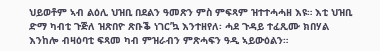ህይወቶም ኣብ ልዕሊ ህዝቢ በደልን ዓመጽን ምስ ምፍጻም ዝተተሓሓዘ እዩ። እቲ ህዝቢ ድማ ካብቲ ጉጅለ ዝጽበዮ ጽቡቕ ነገር’ኳ እንተዘየለ፡ ሓደ ጉዳይ ተፈጺሙ ክበሃል እንከሎ ብዛዕባቲ ፍጻመ ካብ ምዝራብን ምጽሓፍን ዓዲ ኣይውዕልን።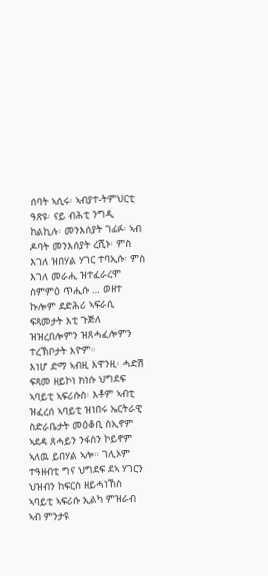ሰባት ኣሲሩ፡ ኣብያተ-ትምህርቲ ዓጽዩ፡ ናይ ብሕቲ ንግዲ ከልኪሉ፡ መንእሰያት ገፊፉ፡ ኣብ ዶባት መንእሰያት ረሺኑ፡ ምስ እገለ ዝበሃል ሃገር ተባኢሱ፡ ምስ እገለ መራሒ ዝተፈራረሞ ስምምዕ ጥሒሱ … ወዘተ ኩሎም ደድሕሪ ኣፍራሲ ፍጻመታት እቲ ጉጅለ ዝዝረበሎምን ዝጸሓፈሎምን ተረኽቦታት እዮም።
እነሆ ድማ ኣብዚ እዋንዚ፡ ሓድሽ ፍጻመ ዘይኮነ ክነሱ ህግደፍ ኣባይቲ ኣፍሪሱስ፡ እቶም ኣብቲ ዝፈረሰ ኣባይቲ ዝነበሩ ኤርትራዊ ስድራቤታት መዕቆቢ ስኢኖም ኣደዳ ጸሓይን ንፋስን ኮይኖም ኣለዉ ይበሃል ኣሎ። ገሊኦም ተዓዘብቲ ግና ህግደፍ ደኣ ሃገርን ህዝብን ከፍርስ ዘይሓነኸስ ኣባይቲ ኣፍሪሱ ኢልካ ምዝራብ ኣብ ምንታዩ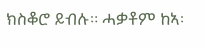ክስቆሮ ይብሉ። ሓቃቶም ከኣ፡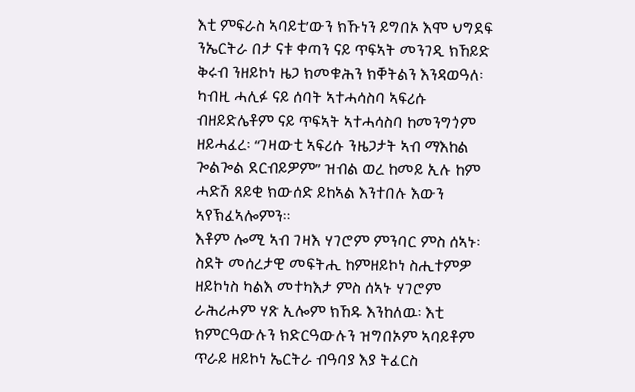እቲ ምፍራስ ኣባይቲ’ውን ክኹነን ይግበኦ እሞ ህግደፍ ንኤርትራ በታ ናቱ ቀጣን ናይ ጥፍኣት መንገዲ ክኸይድ ቅሩብ ንዘይኮነ ዜጋ ክመቁሕን ክቐትልን እንዳወዓለ፡ ካብዚ ሓሊፉ ናይ ሰባት ኣተሓሳስባ ኣፍሪሱ ብዘይድሌቶም ናይ ጥፍኣት ኣተሓሳስባ ከመንግጎም ዘይሓፈረ፡ “ገዛውቲ ኣፍሪሱ ንዜጋታት ኣብ ማእከል ጐልጐል ደርብይዎም” ዝብል ወረ ከመይ ኢሉ ከም ሓድሽ ጸይቂ ክውሰድ ይከኣል እንተበሉ እውን ኣየኽፈኣሎምን።
እቶም ሎሚ ኣብ ገዛእ ሃገሮም ምንባር ምስ ሰኣኑ፡ ስደት መሰረታዊ መፍትሒ ከምዘይኮነ ስሒተምዎ ዘይኮነስ ካልእ መተካእታ ምስ ሰኣኑ ሃገሮም ራሕሪሖም ሃጽ ኢሎም ክኸዱ እንከለዉ፡ እቲ ክምርዓውሉን ክድርዓውሉን ዝግበኦም ኣባይቶም ጥራይ ዘይኮነ ኤርትራ ብዓባያ እያ ትፈርስ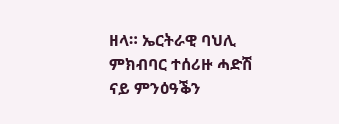ዘላ። ኤርትራዊ ባህሊ ምክብባር ተሰሪዙ ሓድሽ ናይ ምንዕዓቕን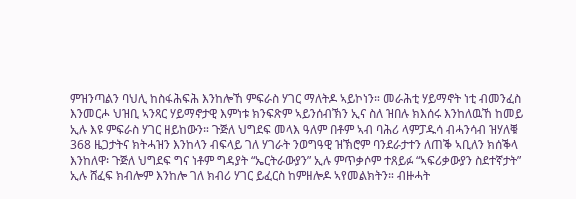ምዝንጣልን ባህሊ ከስፋሕፍሕ እንከሎኸ ምፍራስ ሃገር ማለትዶ ኣይኮነን። መራሕቲ ሃይማኖት ነቲ ብመንፈስ እንመርሖ ህዝቢ ኣንጻር ሃይማኖታዊ እምነቱ ክንፍጽም ኣይንሰብኽን ኢና ስለ ዝበሉ ክእሰሩ እንከለዉኸ ከመይ ኢሉ እዩ ምፍራስ ሃገር ዘይከውን። ጉጅለ ህግደፍ መላእ ዓለም በቶም ኣብ ባሕሪ ላምፓዱሳ ብሓንሳብ ዝሃለቑ 368 ዜጋታትና ክትሓዝን እንከላን ብፍላይ ገለ ሃገራት ንወግዓዊ ዝኽሮም ባንደራታተን ለጠቕ ኣቢለን ክሰቕላ እንከለዋ፡ ጉጅለ ህግደፍ ግና ነቶም ግዳያት “ኤርትራውያን” ኢሉ ምጥቃሶም ተጸይፉ “ኣፍሪቃውያን ስደተኛታት” ኢሉ ሸፈፍ ክብሎም እንከሎ ገለ ክብሪ ሃገር ይፈርስ ከምዘሎዶ ኣየመልክትን። ብዙሓት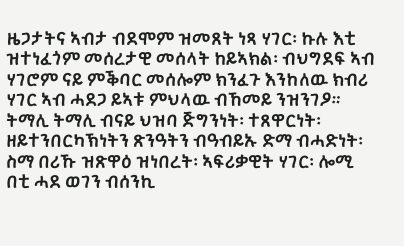ዜጋታትና ኣብታ ብደሞም ዝመጸት ነጻ ሃገር፡ ኩሉ እቲ ዝተነፈጎም መሰረታዊ መሰላት ከይኣክል፡ ብህግደፍ ኣብ ሃገሮም ናይ ምቕባር መሰሎም ክንፈጉ እንከለዉ ክብሪ ሃገር ኣብ ሓደጋ ይኣቱ ምህላዉ ብኸመይ ንዝንገዖ።
ትማሊ ትማሊ ብናይ ህዝባ ጅግንነት፡ ተጸዋርነት፡ ዘይተንበርካኽነትን ጽንዓትን ብዓብይኡ ድማ ብሓድነት፡ ስማ በሪኹ ዝጽዋዕ ዝነበረት፡ ኣፍሪቃዊት ሃገር፡ ሎሚ በቲ ሓደ ወገን ብሰንኪ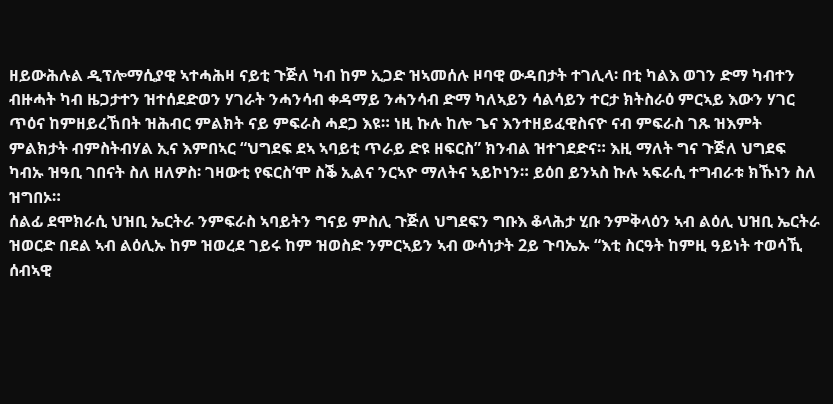ዘይውሕሉል ዲፕሎማሲያዊ ኣተሓሕዛ ናይቲ ጉጅለ ካብ ከም ኢጋድ ዝኣመሰሉ ዞባዊ ውዳበታት ተገሊላ፡ በቲ ካልእ ወገን ድማ ካብተን ብዙሓት ካብ ዜጋታተን ዝተሰደድወን ሃገራት ንሓንሳብ ቀዳማይ ንሓንሳብ ድማ ካለኣይን ሳልሳይን ተርታ ክትስራዕ ምርኣይ እውን ሃገር ጥዕና ከምዘይረኸበት ዝሕብር ምልክት ናይ ምፍራስ ሓደጋ እዩ። ነዚ ኩሉ ከሎ ጌና እንተዘይፈዊስናዮ ናብ ምፍራስ ገጹ ዝእምት ምልክታት ብምስትብሃል ኢና እምበኣር “ህግደፍ ደኣ ኣባይቲ ጥራይ ድዩ ዘፍርስ” ክንብል ዝተገደድና። እዚ ማለት ግና ጉጅለ ህግደፍ ካብኡ ዝዓቢ ገበናት ስለ ዘለዎስ፡ ገዛውቲ የፍርስ’ሞ ስቕ ኢልና ንርኣዮ ማለትና ኣይኮነን። ይዕበ ይንኣስ ኩሉ ኣፍራሲ ተግብራቱ ክኹነን ስለ ዝግበኦ።
ሰልፊ ደሞክራሲ ህዝቢ ኤርትራ ንምፍራስ ኣባይትን ግናይ ምስሊ ጉጅለ ህግደፍን ግቡእ ቆላሕታ ሂቡ ንምቅላዕን ኣብ ልዕሊ ህዝቢ ኤርትራ ዝወርድ በደል ኣብ ልዕሊኡ ከም ዝወረደ ገይሩ ከም ዝወስድ ንምርኣይን ኣብ ውሳነታት 2ይ ጉባኤኡ “እቲ ስርዓት ከምዚ ዓይነት ተወሳኺ ሰብኣዊ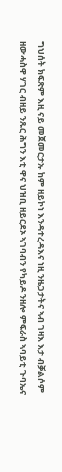ግህሰት ክፍጽም እዚ ናይ መጀመርታኡ ከም ዘይኮነ እንዳተረዳእና ነዚ ንዜጋታትና ኣብ ገዛእ እታ ብቓልሶም ዘውሓስዋ ሃገር ብዘይ ንጹር ሕግን እቲ ዋና ህዝቢ ዘይርደኦ ኣገባብን የካይዶ ንዘሎ ምፍራስ ኣባይቲ ጉባኤና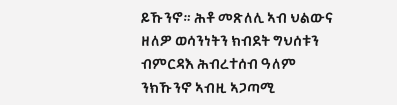ይኹንኖ። ሕቶ መጽለሊ ኣብ ህልውና ዘለዎ ወሳንነትን ክብደት ግህሰቱን ብምርዳእ ሕብረተሰብ ዓለም ንክኹንኖ ኣብዚ ኣጋጣሚ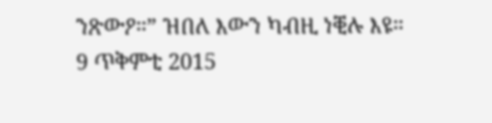ንጽውዖ።” ዝበለ እውን ካብዚ ነቒሉ እዩ።
9 ጥቅምቲ 2015